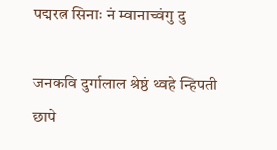पद्मरत्न सिनाः नं म्वानाच्वंगु दु

जनकवि दुर्गालाल श्रेष्ठं थ्वहे न्हिपती छापे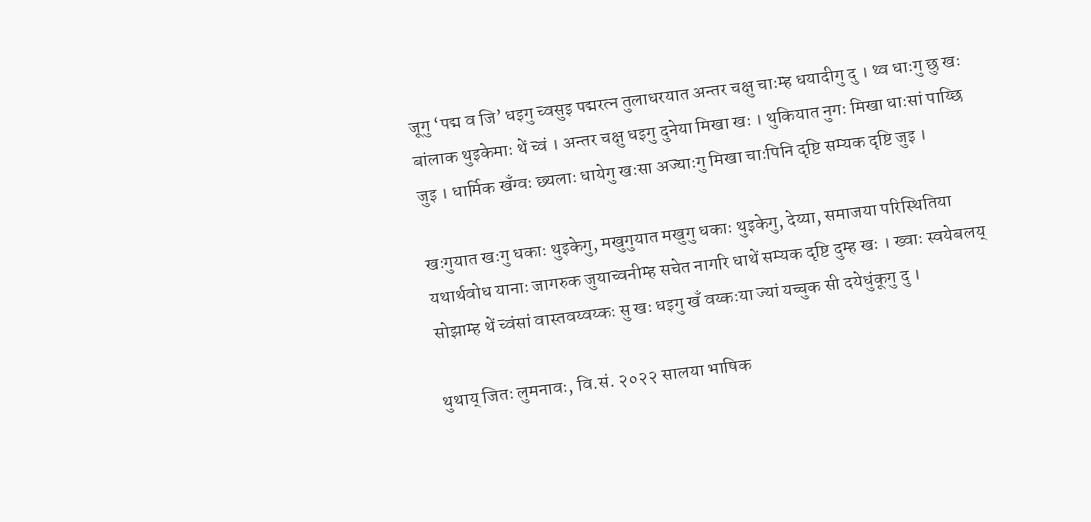जूगु ‘पद्म व जि’ धइगु च्वसुइ पद्मरत्न तुलाधरयात अन्तर चक्षु चाःम्ह धयादीगु दु । थ्व धाःगु छु खः बांलाक थुइकेमाः थें च्वं । अन्तर चक्षु धइगु दुनेया मिखा खः । थुकियात नुगः मिखा धाःसां पाय्छि जुइ । धार्मिक खँग्वः छ्यलाः धायेगु खःसा अज्याःगु मिखा चाःपिनि दृष्टि सम्यक दृष्टि जुइ ।

खःगुयात खःगु धकाः थुइकेगु, मखुगुयात मखुगु धकाः थुइकेगु, देय्या, समाजया परिस्थितिया यथार्थवोध यानाः जागरुक जुयाच्वनीम्ह सचेत नागरि धाथें सम्यक दृष्टि दुम्ह खः । ख्वाः स्वयेबलय् सोझाम्ह थें च्वंसां वास्तवय्वय्कः सु खः धइगु खँ वय्कःया ज्यां यच्चुक सी दयेधुंकूगु दु ।

थुथाय् जितः लुमनावः, वि.सं. २०२२ सालया भाषिक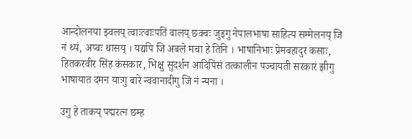आन्दोलनया झ्वलय् त्वाःत्वाःपतिं वालय् छक्वः जुइगु नेपालभाषा साहित्य सम्मेलनय् जि नं थ्यं, अप्वः थासय् । यद्यपि जि अबले मचा हे तिनि । भाषानिभाः प्रेमबहादुर कसाः, हितकरवीर सिंह कंसकार, भिक्षु सुदर्शन आदिपिंसं तत्कालीन पञ्चायती सरकारं झीगु भाषायात दमन याःगु बारे न्ववानादीगु जिं नं न्यना ।

उगु हे ताकय् पद्मरत्न छम्ह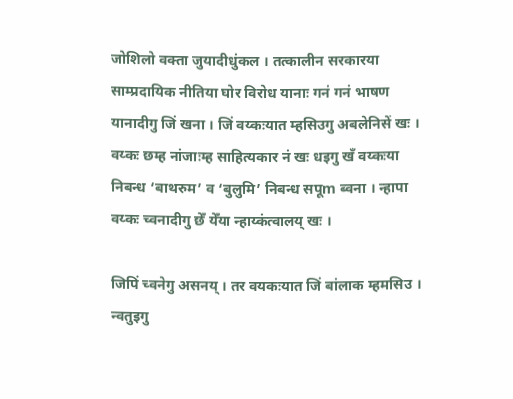जोशिलो वक्ता जुयादीधुंकल । तत्कालीन सरकारया साम्प्रदायिक नीतिया घोर विरोध यानाः गनं गनं भाषण यानादीगु जिं खना । जिं वय्कःयात म्हसिउगु अबलेनिसें खः । वय्कः छम्ह नांजाःम्ह साहित्यकार नं खः धइगु खँ वय्कःया निबन्ध ‘बाथरुम’ व ‘बुलुमि’ निबन्ध सपूm ब्वना । न्हापा वय्कः च्वनादीगु छेँ येँया न्हाय्कंत्वालय् खः ।

जिपिं च्वनेगु असनय् । तर वयकःयात जिं बांलाक म्हमसिउ । न्वतुइगु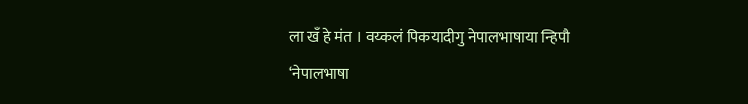ला खँ हे मंत । वय्कलं पिकयादीगु नेपालभाषाया न्हिपौ ‘नेपालभाषा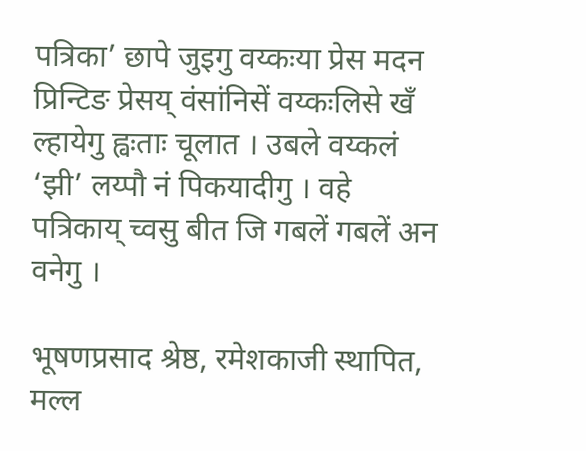पत्रिका’ छापे जुइगु वय्कःया प्रेस मदन प्रिन्टिङ प्रेसय् वंसांनिसें वय्कःलिसे खँ ल्हायेगु ह्वःताः चूलात । उबले वय्कलं ‘झी’ लय्पौ नं पिकयादीगु । वहे पत्रिकाय् च्वसु बीत जि गबलें गबलें अन वनेगु ।

भूषणप्रसाद श्रेष्ठ, रमेशकाजी स्थापित, मल्ल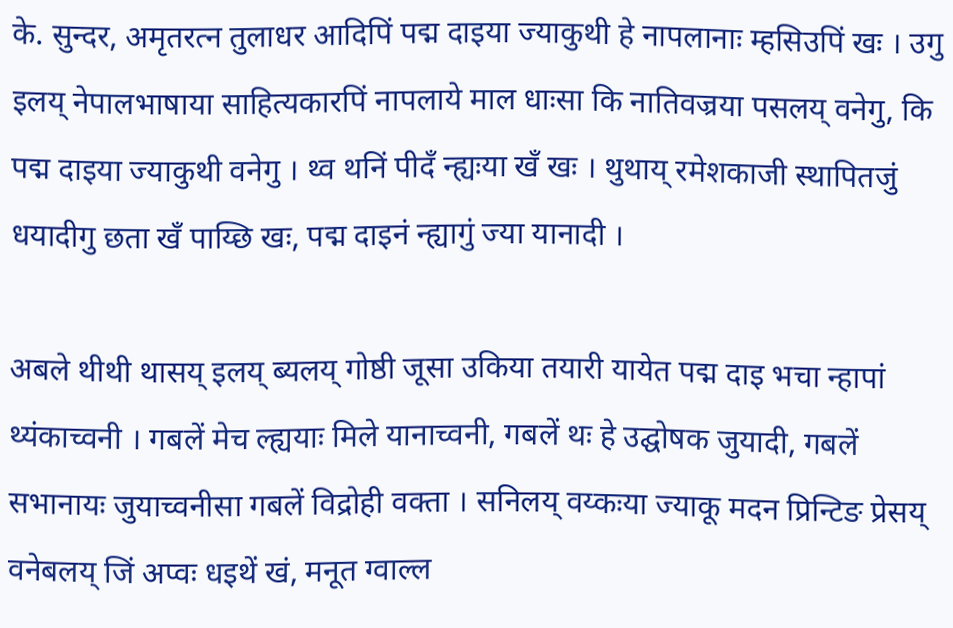के. सुन्दर, अमृतरत्न तुलाधर आदिपिं पद्म दाइया ज्याकुथी हे नापलानाः म्हसिउपिं खः । उगु इलय् नेपालभाषाया साहित्यकारपिं नापलाये माल धाःसा कि नातिवज्रया पसलय् वनेगु, कि पद्म दाइया ज्याकुथी वनेगु । थ्व थनिं पीदँ न्ह्यःया खँ खः । थुथाय् रमेशकाजी स्थापितजुं धयादीगु छता खँ पाय्छि खः, पद्म दाइनं न्ह्यागुं ज्या यानादी ।

अबले थीथी थासय् इलय् ब्यलय् गोष्ठी जूसा उकिया तयारी यायेत पद्म दाइ भचा न्हापां थ्यंकाच्वनी । गबलें मेच ल्ह्ययाः मिले यानाच्वनी, गबलें थः हे उद्घोषक जुयादी, गबलें सभानायः जुयाच्वनीसा गबलें विद्रोही वक्ता । सनिलय् वय्कःया ज्याकू मदन प्रिन्टिङ प्रेसय् वनेबलय् जिं अप्वः धइथें खं, मनूत ग्वाल्ल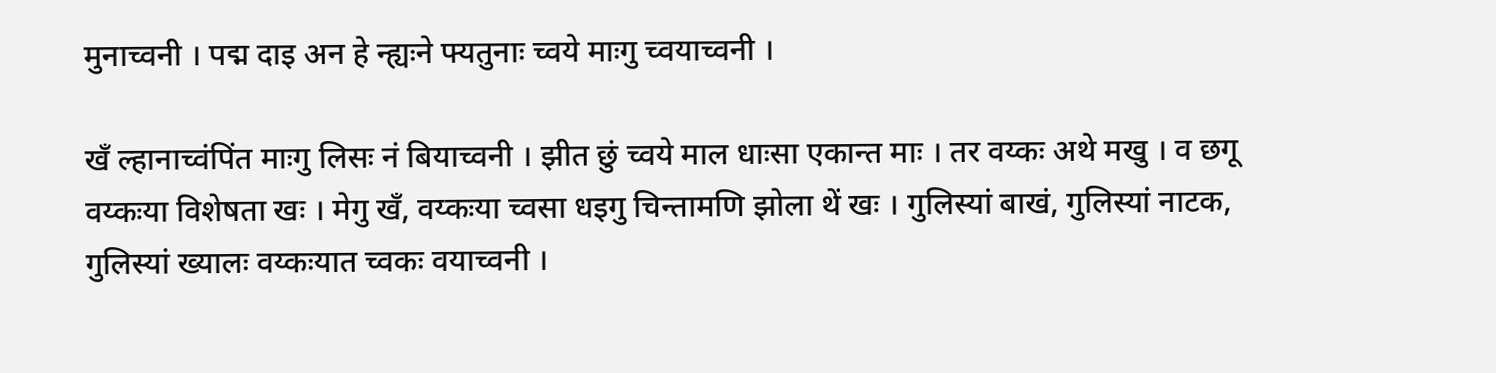मुनाच्वनी । पद्म दाइ अन हे न्ह्यःने फ्यतुनाः च्वये माःगु च्वयाच्वनी ।

खँ ल्हानाच्वंपिंत माःगु लिसः नं बियाच्वनी । झीत छुं च्वये माल धाःसा एकान्त माः । तर वय्कः अथे मखु । व छगू वय्कःया विशेषता खः । मेगु खँ, वय्कःया च्वसा धइगु चिन्तामणि झोला थें खः । गुलिस्यां बाखं, गुलिस्यां नाटक, गुलिस्यां ख्यालः वय्कःयात च्वकः वयाच्वनी ।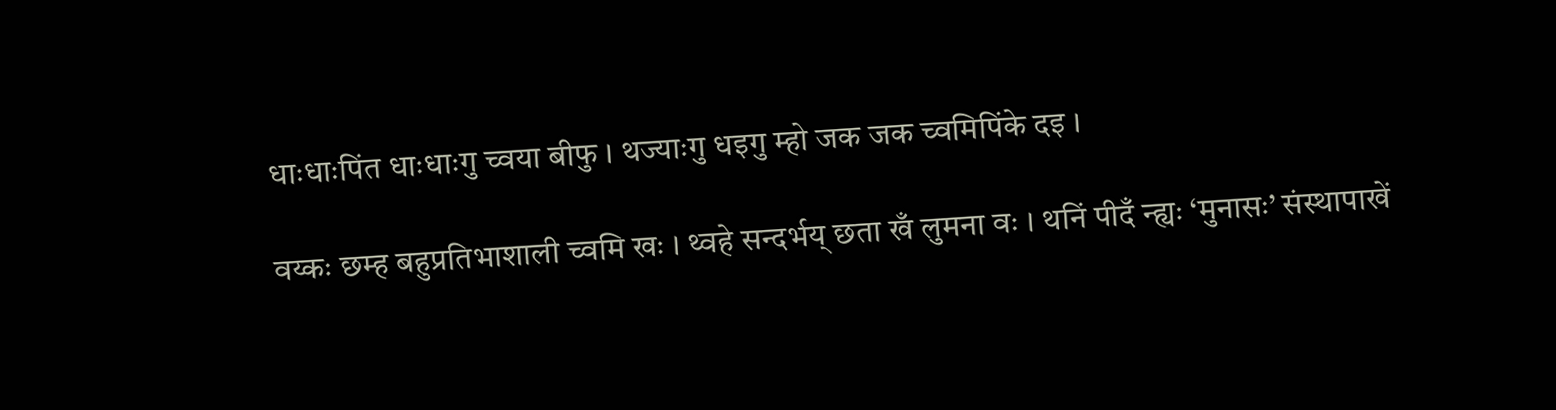धाःधाःपिंत धाःधाःगु च्वया बीफु । थज्याःगु धइगु म्हो जक जक च्वमिपिंके दइ ।

वय्कः छम्ह बहुप्रतिभाशाली च्वमि खः । थ्वहे सन्दर्भय् छता खँ लुमना वः । थनिं पीदँ न्ह्यः ‘मुनासः’ संस्थापाखें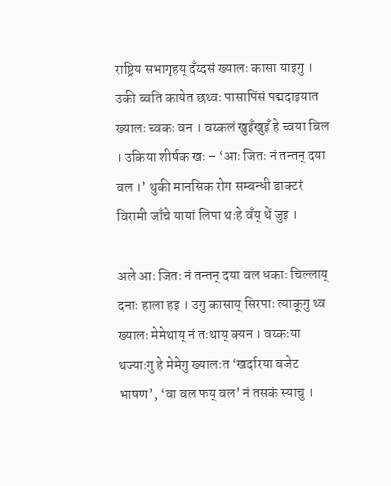राष्ट्रिय सभागृहय् दँय्दसं ख्यालः कासा याइगु । उकी ब्वति कायेत छथ्वः पासापिंसं पद्मदाइयात ख्यालः च्वकः वन । वय्कलं खुइँखुइँ हे च्वया बिल । उकिया शीर्षक खः – ‘आः जितः नं तन्तन् दया वल ।’ थुकी मानसिक रोग सम्बन्धी डाक्टरं विरामी जाँचे यायां लिपा थःहे वँय् थें जुइ ।

अले आः जितः नं तन्तन् दया वल धकाः चिल्लाय् दनाः हाला हइ । उगु कासाय् सिरपाः त्याकूगु थ्व ख्यालः मेमेथाय् नं तःथाय् क्यन । वय्कःया थज्याःगु हे मेमेगु ख्यालःत ‘खर्दारया बजेट भाषण’, ‘वा वल फय् वल’ नं तसकं स्याचु ।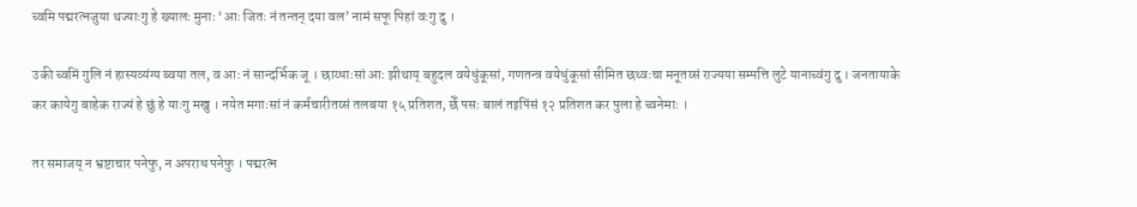च्वमि पद्मरत्नजुया थज्याःगु हे ख्यालः मुनाः ‘आः जितः नं तन्तन् दया वल’ नामं सफू पिहां वःगु दु ।

उकी च्वमिं गुलि नं हास्यव्यंग्य ब्वया तल, व आः नं सान्दर्भिक जू । छाय्धाःसां आः झीथाय् बहुदल वयेधुंकूसां, गणतन्त्र वयेधुंकूसां सीमित छथ्वःचा मनूतय्सं राज्यया सम्पत्ति लुटे यानाच्वंगु दु । जनतायाके कर कायेगु बाहेक राज्यं हे छुं हे याःगु मखु । नयेत मगाःसां नं कर्मचारीतय्सं तलबया १५ प्रतिशत, छेँ पसः बालं तइपिंसं १२ प्रतिशत कर पुला हे च्वनेमाः ।

तर समाजय् न भ्रष्टाचार पनेफु, न अपराध पनेफु । पद्मरत्न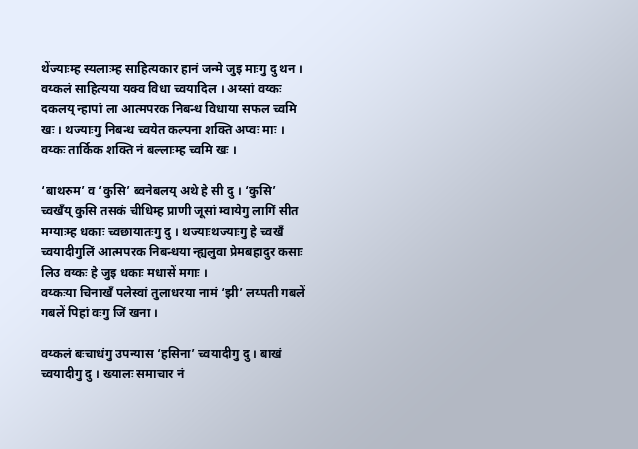थेंज्याःम्ह स्यलाःम्ह साहित्यकार हानं जन्मे जुइ माःगु दु थन । वय्कलं साहित्यया यक्व विधा च्वयादिल । अय्सां वय्कः दकलय् न्हापां ला आत्मपरक निबन्ध विधाया सफल च्वमि खः । थज्याःगु निबन्ध च्वयेत कल्पना शक्ति अप्वः माः । वय्कः तार्किक शक्ति नं बल्लाःम्ह च्वमि खः ।

‘बाथरुम’ व ‘कुसि’ ब्वनेबलय् अथे हे सी दु । ‘कुसि’ च्वखँय् कुसि तसकं चीधिम्ह प्राणी जूसां म्वायेगु लागिं सीत मग्याःम्ह धकाः च्वछायातःगु दु । थज्याःथज्याःगु हे च्वखँ च्वयादीगुलिं आत्मपरक निबन्धया न्ह्यलुवा प्रेमबहादुर कसाः लिउ वय्कः हे जुइ धकाः मधासें मगाः ।
वय्कःया चिनाखँ पलेस्वां तुलाधरया नामं ‘झी’ लय्पती गबलें गबलें पिहां वःगु जिं खना ।

वय्कलं बःचाधंगु उपन्यास ‘हसिना’ च्वयादीगु दु । बाखं च्वयादीगु दु । ख्यालः समाचार नं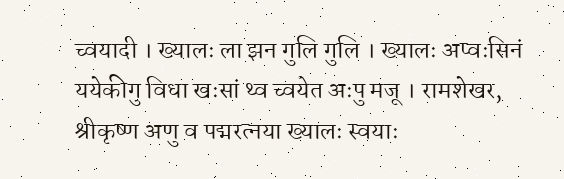च्वयादी । ख्यालः ला झन गुलि गुलि । ख्यालः अप्वःसिनं ययेकीगु विधा खःसां थ्व च्वयेत अःपु मजू । रामशेखर, श्रीकृष्ण अणु व पद्मरत्नया ख्यालः स्वयाः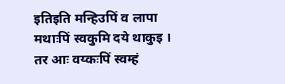इतिइति मन्हिउपिं व लापा मथाःपिं स्वकुमि दये थाकुइ । तर आः वय्कःपिं स्वम्हं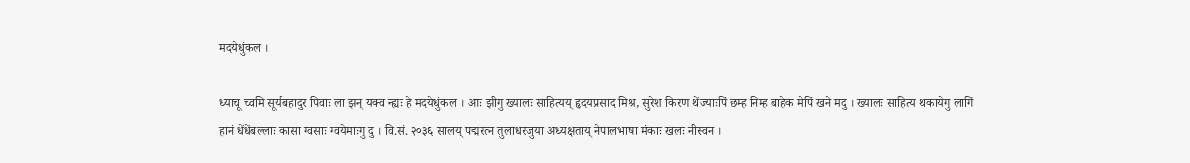मदयेधुंकल ।

ध्याचू च्वमि सूर्यबहादुर पिवाः ला झन् यक्व न्ह्यः हे मदयेधुंकल । आः झीगु ख्यालः साहित्यय् हृदयप्रसाद मिश्र, सुरेश किरण थेंज्याःपिं छम्ह निम्ह बाहेक मेपिं खने मदु । ख्यालः साहित्य थकायेगु लागिं हानं धेंधेंबल्लाः कासा ग्वसाः ग्वयेमाःगु दु । वि.सं. २०३६ सालय् पद्मरत्न तुलाधरजुया अध्यक्षताय् नेपालभाषा मंकाः खलः नीस्वन ।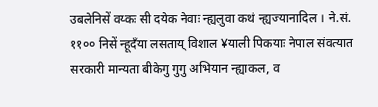उबलेनिसें वय्कः सी दयेक नेवाः न्ह्यलुवा कथं न्ह्यज्यानादिल । ने.सं. ११०० निसें न्हूदँया लसताय् विशाल ¥याली पिकयाः नेपाल संवत्यात सरकारी मान्यता बीकेगु गुगु अभियान न्ह्याकल, व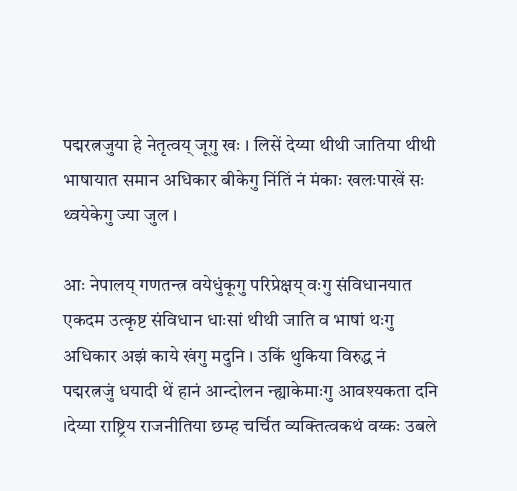पद्मरत्नजुया हे नेतृत्वय् जूगु खः । लिसें देय्या थीथी जातिया थीथी भाषायात समान अधिकार बीकेगु निंतिं नं मंकाः खलःपाखें सः थ्वयेकेगु ज्या जुल ।

आः नेपालय् गणतन्त्र वयेधुंकूगु परिप्रेक्षय् वःगु संविधानयात एकदम उत्कृष्ट संविधान धाःसां थीथी जाति व भाषां थःगु अधिकार अझं काये खंगु मदुनि । उकिं थुकिया विरुद्ध नं पद्मरत्नजुं धयादी थें हानं आन्दोलन न्ह्याकेमाःगु आवश्यकता दनि ।देय्या राष्ट्रिय राजनीतिया छम्ह चर्चित व्यक्तित्वकथं वय्कः उबले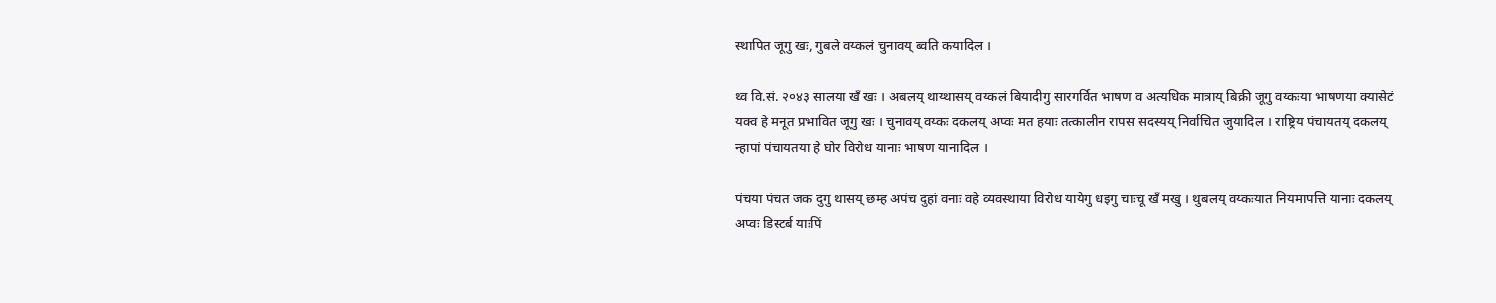स्थापित जूगु खः, गुबले वय्कलं चुनावय् ब्वति कयादिल ।

थ्व वि.सं. २०४३ सालया खँ खः । अबलय् थाय्थासय् वय्कलं बियादीगु सारगर्वित भाषण व अत्यधिक मात्राय् बिक्री जूगु वय्कःया भाषणया क्यासेटं यक्व हे मनूत प्रभावित जूगु खः । चुनावय् वय्कः दकलय् अप्वः मत हयाः तत्कालीन रापस सदस्यय् निर्वाचित जुयादिल । राष्ट्रिय पंचायतय् दकलय् न्हापां पंचायतया हे घोर विरोध यानाः भाषण यानादिल ।

पंचया पंचत जक दुगु थासय् छम्ह अपंच दुहां वनाः वहे व्यवस्थाया विरोध यायेगु धइगु चाःचू खँ मखु । थुबलय् वय्कःयात नियमापत्ति यानाः दकलय् अप्वः डिस्टर्ब याःपिं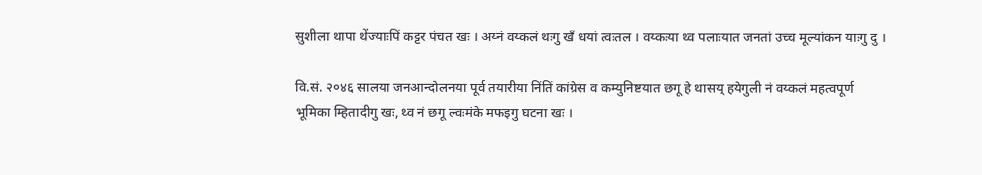सुशीला थापा थेंज्याःपिं कट्टर पंचत खः । अय्नं वय्कलं थःगु खँ धयां त्वःतल । वय्कःया थ्व पलाःयात जनतां उच्च मूल्यांकन याःगु दु ।

वि.सं. २०४६ सालया जनआन्दोलनया पूर्व तयारीया निंतिं कांग्रेस व कम्युनिष्टयात छगू हे थासय् हयेगुली नं वय्कलं महत्वपूर्ण भूमिका म्हितादीगु खः, थ्व नं छगू ल्वःमंके मफइगु घटना खः ।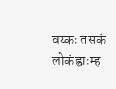वय्कः तसकं लोकंह्वाःम्ह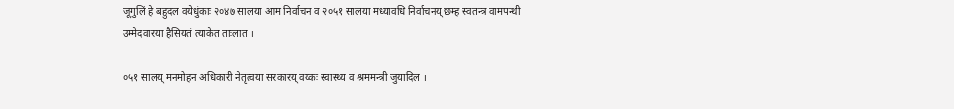जूगुलिं हे बहुदल वयेधुंकाः २०४७ सालया आम निर्वाचन व २०५१ सालया मध्यावधि निर्वाचनय् छम्ह स्वतन्त्र वामपन्थी उम्मेदवारया हैसियतं त्याकेत ताःलात ।

०५१ सालय् मनमोहन अधिकारी नेतृत्वया सरकारय् वय्कः स्वास्थ्य व श्रममन्त्री जुयादिल ।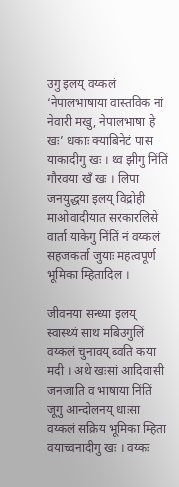उगु इलय् वय्कलं ‘नेपालभाषाया वास्तविक नां नेवारी मखु, नेपालभाषा हे खः’ धकाः क्याबिनेटं पास याकादीगु खः । थ्व झीगु निंतिं गौरवया खँ खः । लिपा जनयुद्धया इलय् विद्रोही माओवादीयात सरकारलिसे वार्ता याकेगु निंतिं नं वय्कलं सहजकर्ता जुयाः महत्वपूर्ण भूमिका म्हितादिल ।

जीवनया सन्ध्या इलय् स्वास्थ्यं साथ मबिउगुलिं वय्कलं चुनावय् ब्वति कया मदी । अथे खःसां आदिवासी जनजाति व भाषाया निंतिं जूगु आन्दोलनय् धाःसा वय्कलं सक्रिय भूमिका म्हिता वयाच्वनादीगु खः । वय्कः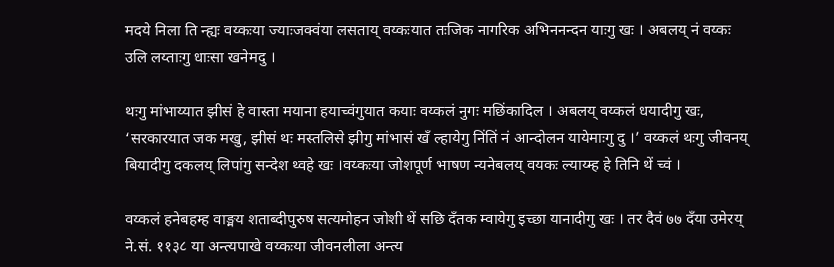मदये निला ति न्ह्यः वय्कःया ज्याःजक्वंया लसताय् वय्कःयात तःजिक नागरिक अभिननन्दन याःगु खः । अबलय् नं वय्कः उलि लय्ताःगु धाःसा खनेमदु ।

थःगु मांभाय्यात झीसं हे वास्ता मयाना हयाच्वंगुयात कयाः वय्कलं नुगः मछिंकादिल । अबलय् वय्कलं धयादीगु खः, ‘सरकारयात जक मखु, झीसं थः मस्तलिसे झीगु मांभासं खँ ल्हायेगु निंतिं नं आन्दोलन यायेमाःगु दु ।’ वय्कलं थःगु जीवनय् बियादीगु दकलय् लिपांगु सन्देश थ्वहे खः ।वय्कःया जोशपूर्ण भाषण न्यनेबलय् वयकः ल्याय्म्ह हे तिनि थें च्वं ।

वय्कलं हनेबहम्ह वाङ्मय शताब्दीपुरुष सत्यमोहन जोशी थें सछि दँतक म्वायेगु इच्छा यानादीगु खः । तर दैवं ७७ दँया उमेरय् ने.सं. ११३८ या अन्त्यपाखे वय्कःया जीवनलीला अन्त्य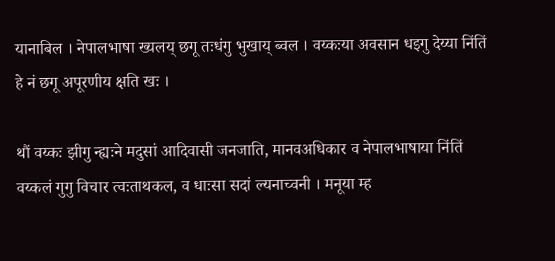यानाबिल । नेपालभाषा ख्यलय् छगू तःधंगु भुखाय् ब्वल । वय्कःया अवसान धइगु देय्या निंतिं हे नं छगू अपूरणीय क्षति खः ।

थौं वय्कः झीगु न्ह्यःने मदुसां आदिवासी जनजाति, मानवअधिकार व नेपालभाषाया निंतिं वय्कलं गुगु विचार त्वःताथकल, व धाःसा सदां ल्यनाच्वनी । मनूया म्ह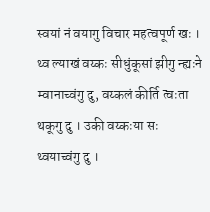स्वयां नं वयागु विचार महत्वपूर्ण खः । थ्व ल्याखं वय्कः सीधुंकूसां झीगु न्ह्यःने म्वानाच्वंगु दु, वय्कलं कीर्ति त्वःता थकूगु दु । उकी वय्कःया सः थ्वयाच्वंगु दु ।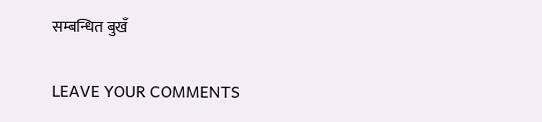सम्बन्धित बुखँ

LEAVE YOUR COMMENTS